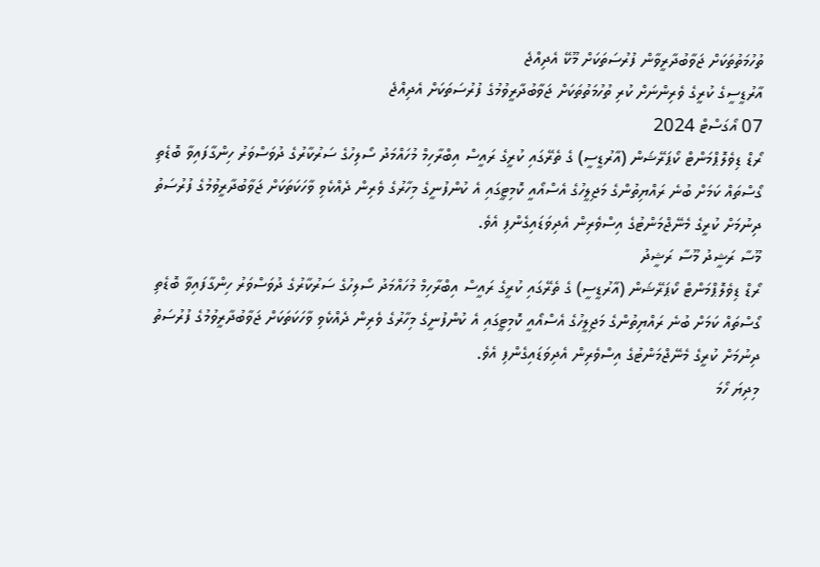ތުހުމަތުތަކަށް ޖަވާބުދާރީވާން ފުރުސަތަކަށް މޫކޭ އެދިއްޖެ
އާރުޑީސީގެ ކުރީގެ ވެރިންނަށް ކުރި ތުހުމަތުތަކަށް ޖަވާބުދާރީވުމުގެ ފުރުސަތަކަށް އެދިއްޖެ
07 އޯގަސްޓް 2024
ރޯޑް ޑިވެލޮޕްމަންޓް ކޯޕަރޭޝަން (އާރުޑީސީ) ގެ ތެރޭގައި ކުރީގެ ރައީސް އިބްރާހިމް މުހައްމަދު ސޯލިހުގެ ސަރުކާރުގެ ދުވަސްވަރު ހިންގާފައިވާ ބޮޑެތި ގޯސްތައް ކަމަށް ބުނެ ރައްޔިތުންގެ މަޖިލީހުގެ އެސްއޯއީ ކޮމިޓީގައި އެ ކުންފުނީގެ މިހާރުގެ ވެރިން ދެއްކެވި ވާހަކަތަކަށް ޖަވާބުދާރީވުމުގެ ފުރުސަތު ދިނުމަށް ކުރީގެ މެނޭޖްމަންޓުގެ އިސްވެރިން އެދިވަޑައިގެންފި އެވެ.
މޫސާ ރަޝީދު މޫސާ ރަޝީދު
ރޯޑް ޑިވެލޮޕްމަންޓް ކޯޕަރޭޝަން (އާރުޑީސީ) ގެ ތެރޭގައި ކުރީގެ ރައީސް އިބްރާހިމް މުހައްމަދު ސޯލިހުގެ ސަރުކާރުގެ ދުވަސްވަރު ހިންގާފައިވާ ބޮޑެތި ގޯސްތައް ކަމަށް ބުނެ ރައްޔިތުންގެ މަޖިލީހުގެ އެސްއޯއީ ކޮމިޓީގައި އެ ކުންފުނީގެ މިހާރުގެ ވެރިން ދެއްކެވި ވާހަކަތަކަށް ޖަވާބުދާރީވުމުގެ ފުރުސަތު ދިނުމަށް ކުރީގެ މެނޭޖްމަންޓުގެ އިސްވެރިން އެދިވަޑައިގެންފި އެވެ.
މިދިޔަ ހޯމަ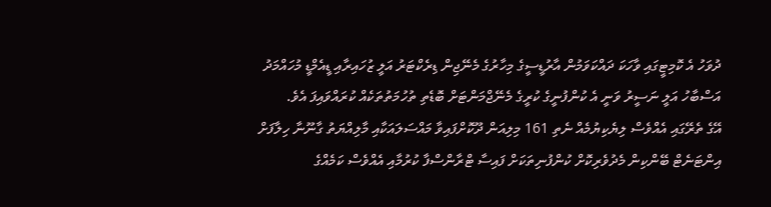ދުވަހު އެ ކޮމިޓީގައި ވާހަކަ ދައްކަވަމުން އާރުޑީސީގެ މިހާރުގެ މެނޭޖިން ޑިރެކްޓަރު އަލީ ޒުހައިރާއި ޑީއެމްޑީ މުހައްމަދު އަސްބާހު އަލީ ނަސީރު ވަނީ އެ ކުންފުނީގެ ކުރީގެ މެނޭޖްމަންޓަށް ބޮޑެތި ތުހުމަތުތަކެއް ކުރައްވައިފަ އެވެ.
އޭގެ ތެރޭގައި އެއްވެސް ލިޔެކިޔުމެއް ނެތި 161 މިލިއަން ދޫކޮށްފައިވާ މައްސަލައަކާއި މާލިއްޔަތު ގާނޫނާ ހިލާފަށް އިންޓަނެޓް ބޭންކިން މެދުވެރިކޮށް ކުންފުނިތަކަށް ފައިސާ ޓްރާންސްފާ ކުރުމާއި އެއްވެސް ކަމެއްގެ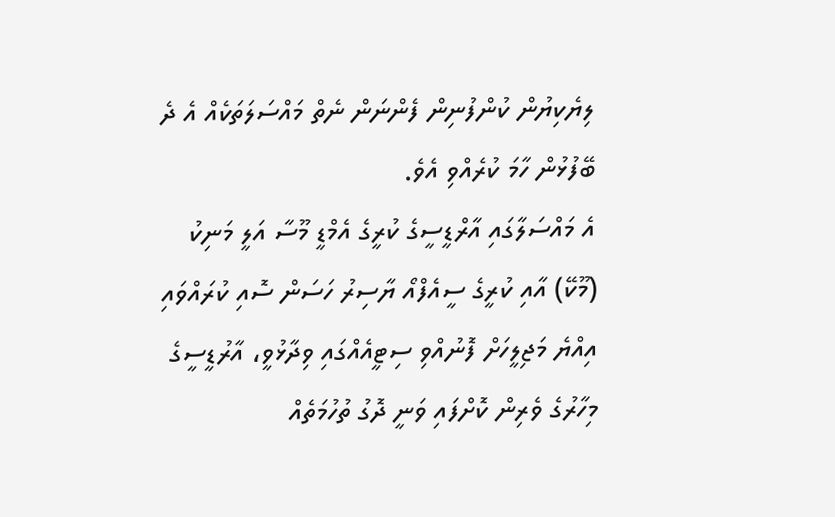ލިޔެކިޔުން ކުންފުނިން ފެންނަން ނެތް މައްސަލަތަކެއް އެ ދެ ބޭފުޅުން ހާމަ ކުރެއްވި އެވެ.
އެ މައްސަލާގައި އާރްޑީސީގެ ކުރީގެ އެމްޑީ މޫސާ އަލީ މަނިކު (މޫކޭ) އާއި ކުރީގެ ސީއެފްއޯ ޔާސިރު ހަސަން ސޮއި ކުރައްވައި އިއްޔެ މަޖިލީހަށް ފޮނުއްވި ސިޓީއެއްގައި ވިދާޅުވީ، އާރުޑީސީގެ މިހާރުގެ ވެރިން ކޮށްފައި ވަނީ ދޮގު ތުހުމަތެއް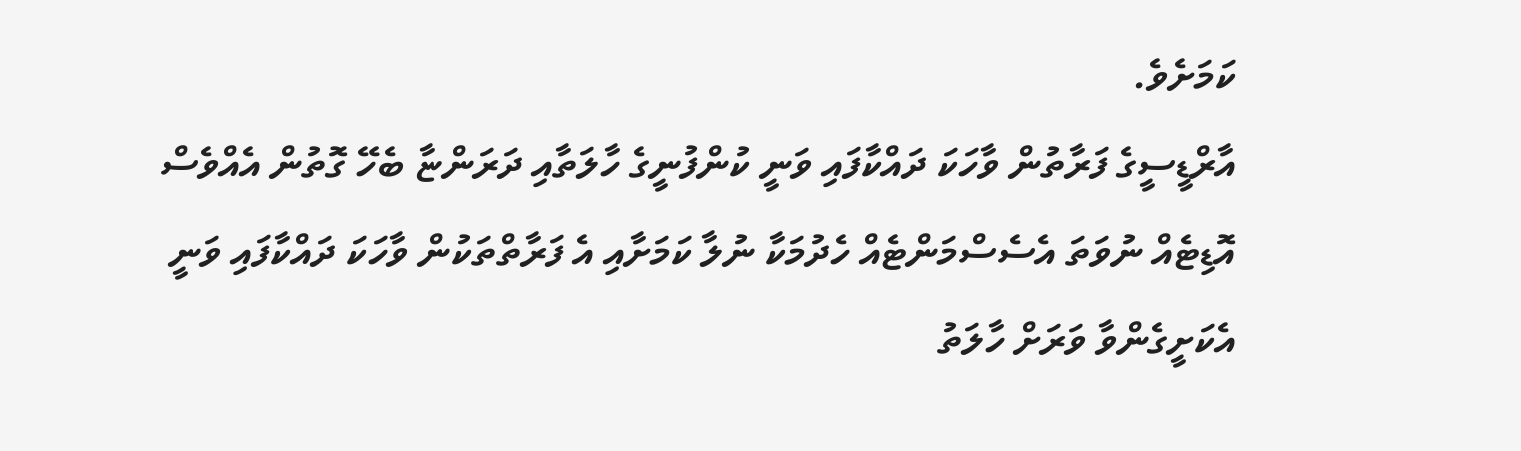ކަމަށެވެ.
އާރްޑީސީގެ ފަރާތުން ވާހަކަ ދައްކާފައި ވަނީ ކުންފުނީގެ ހާލަތާއި ދަރަންޏާ ބެހޭ ގޮތުން އެއްވެސް އޮޑިޓެއް ނުވަތަ އެސެސްމަންޓެއް ހެދުމަކާ ނުލާ ކަމަށާއި އެ ފަރާތްތަކުން ވާހަކަ ދައްކާފައި ވަނީ އެކަށީގެންވާ ވަރަށް ހާލަތު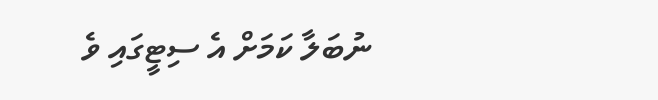ނުބަލާ ކަމަށް އެ ސިޓީގައި ވެ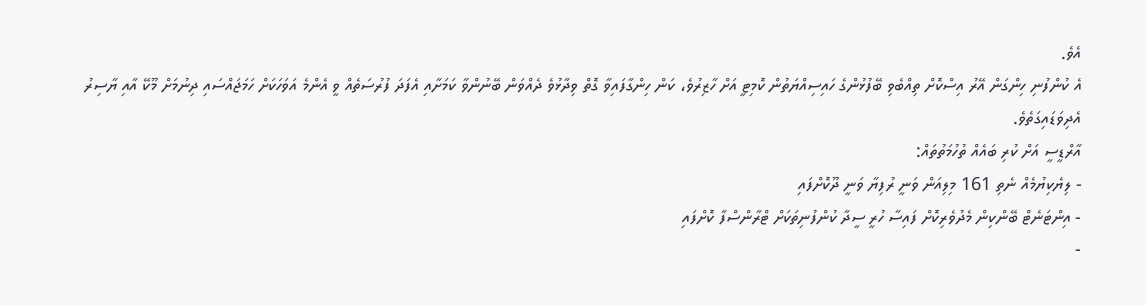އެވެ.
އެ ކުންފުނި ހިންގަން އޭރު އިސްކޮށް ތިއްބެވި ބޭފުޅުންގެ ހައިސިއްޔަތުން ކޮމިޓީ އަށް ހާޒިރުވެ، ކަން ހިންގާފައިވާ ގޮތް ވިދާޅުވެ ދެއްވަން ބޭނުންވާ ކަމަށާއި އެފަދަ ފުރުސަތެއް ވީ އެންމެ އަވަހަކަށް ހަމަޖައްސައި ދިނުމަށް މޫކޭ އާއި ޔާސިރު އެދިވަޑައިގަތެވެ.
އާރްޑީސީ އަށް ކުރި ބައެއް ތުހުމަތުތައް:
- ލިޔެކިޔުމެއް ނެތި 161 މިލިއަން ވަނީ ރުފިޔާ ވަނީ ދޫކޮށްފައި
- އިންޓަނެޓް ބޭންކިން މެދުވެރިކޮށް ފައިސާ ހުރީ ސީދާ ކުންފުނިތަކަށް ޓްރާންސްފާ ކޮށްފައި
-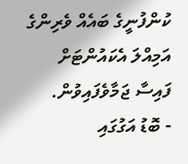ކުންފުނީގެ ބައެއް ވެރިންގެ އަމިއްލަ އެކައުންޓަށް ފައިސާ ޖަމާވެފައިވުން.
- ބޮޑު އަގުގައި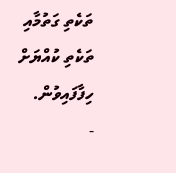ތަކެތި ގަތުމާއި ތަކެތި ކުއްޔަށް ހިފާފައިވުން.
-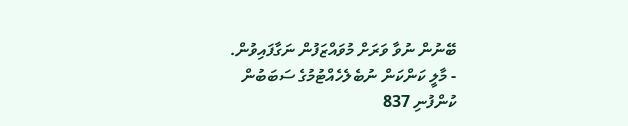ބޭނުން ނުވާ ވަރަށް މުވައްޒަފުން ނަގާފައިވުން.
- މާލީ ކަންކަން ނުބެލެހެއްޓުމުގެ ސަބަބުން ކުންފުނި 837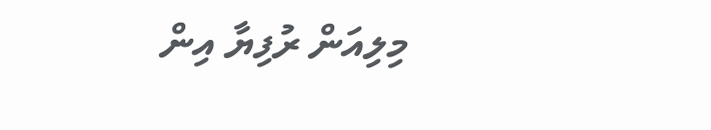މިލިއަން ރުފިޔާ އިން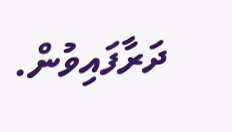ދަރާފައިވުން.